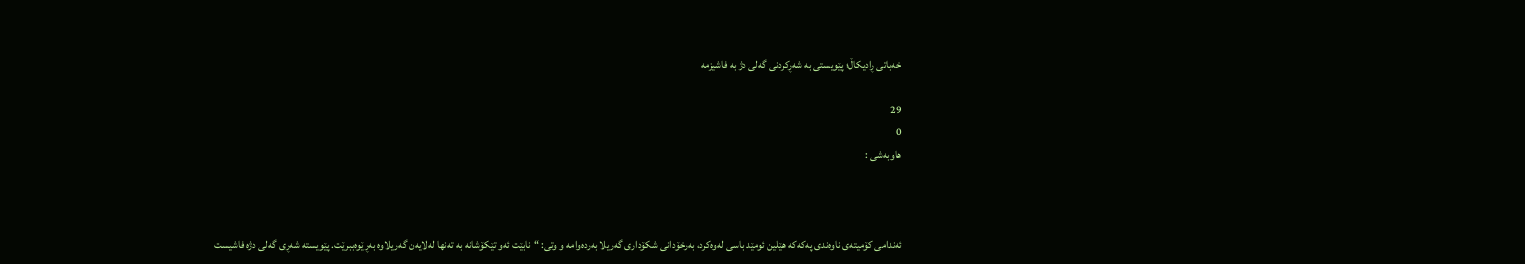خەباتی ڕادیکاڵ؛ پێویستی بە شەڕکردنی گەلی دژ بە فاشیزمە

29
0
هاوبەشی :



ئەندامی کۆمیتەی ناوەندی پەکەکە هێلین ئومێد باسی لەوەکرد، بەرخۆدانی شکۆداری گەریلا بەردەوامە و وتی: “نابێت ئەو تێکۆشانە بە تەنها لەلایەن گەریلاوە بەڕێوەببرێت. پێویستە شەڕی گەلی دژە فاشیست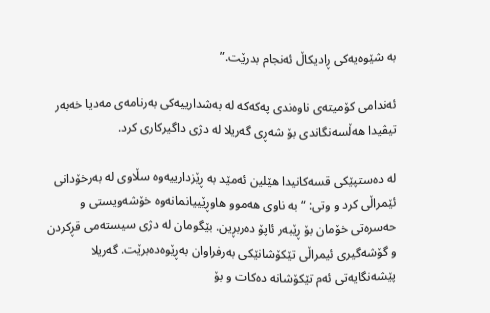بە شێوەیەکی ڕادیکاڵ ئەنجام بدرێت.”

ئەندامی کۆمیتەی ناوەندی پەکەکە لە بەشدارییەکی بەرنامەی مەدیا خەبەر تیڤیدا هەڵسەنگاندی بۆ شەڕی گەریلا لە دژی داگیرکاری کرد.

لە دەستپێکی قسەکانیدا هێلین ئەمێد بە ڕێزدارییەوە سڵاوی لە بەرخۆدانی ئێمراڵی کرد و وتی: “بە ناوی هەموو هاوڕێییانمانەوە خۆشەویستی و حەسرەتی خۆمان بۆ ڕێبەر ئاپۆ دەربڕین. بێگومان لە دژی سیستەمی قڕکردن و گۆشەگیری ئیمراڵی تێکۆشانێکی بەرفراوان بەڕێوەدەبرێت. گەریلا پێشەنگایەتی ئەم تێکۆشانە دەکات و بۆ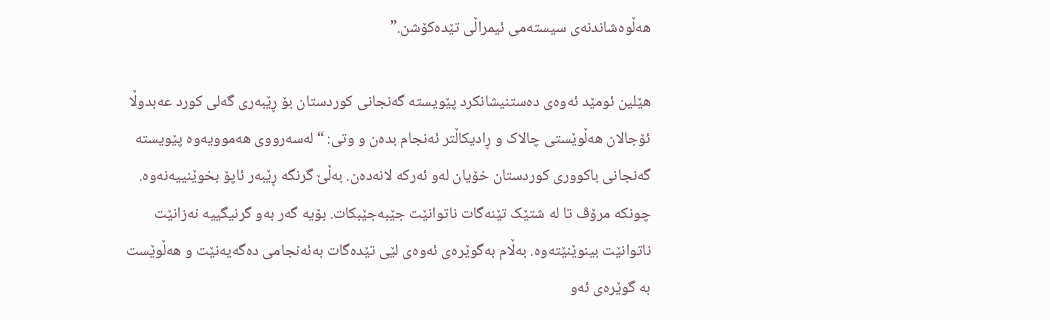هەڵوەشاندنەی سیستەمی ئیمراڵی تێدەکۆشن.”

هێلین ئومێد ئەوەی دەستنیشانکرد پێویستە گەنجانی کوردستان بۆ ڕێبەری گەلی کورد عەبدوڵا ئۆجالان هەڵوێستی چالاک و ڕادیکاڵتر ئەنجام بدەن و وتی: “لەسەرووی هەموویەوە پێویستە گەنجانی باکووری کوردستان خۆیان لەو ئەرکە لانەدەن. بەڵێ گرنگە ڕێبەر ئاپۆ بخوێنییەنەوە. چونکە مرۆڤ تا لە شتێک تێنەگات ناتوانێت جێبەجێبکات. بۆیە گەر بەو گرنیگییە نەزانێت ناتوانێت بینوێنێتەوە. بەڵام بەگوێرەی ئەوەی لێی تێدەگات بەئەنجامی دەگەیەنێت و هەڵوێست بە گوێرەی ئەو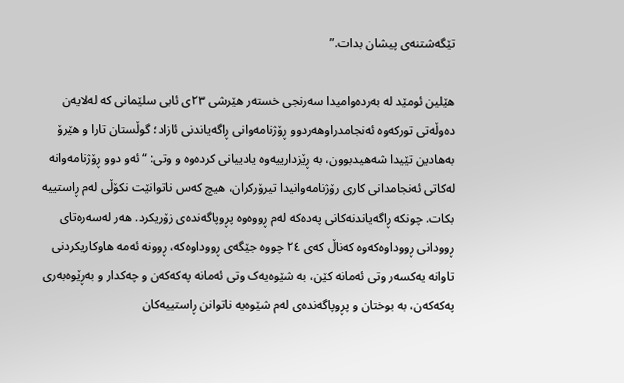تێگەشتنەی پیشان بدات.”

هێلین ئومێد لە بەردەوامیدا سەرنجی خستەر هێرشی ٢٣ی ئابی سلێمانی کە لەلایەن دەوڵەتی تورکەوە ئەنجامدراوهەردوو ڕۆژنامەوانی ڕاگەیاندنی ئازاد؛ گوڵستان تارا و هێرۆ بەهادین تێیدا شەهیدبوون، بە ڕێزدارییەوە یادییانی کردەوە و وتی: “ئەو دوو ڕۆژنامەوانە لەکاتی ئەنجامدانی کاری رۆژنامەوانیدا تیرۆرکران، هیچ کەس ناتوانێت نکۆڵی لەم ڕاستییە بکات. چونکە ڕاگەیاندنەکانی پەدەکە لەم ڕووەوە پڕوپاگەندەی زۆریکرد. هەر لەسەرەتای ڕوودانی ڕووداوەکەوە کەناڵ کەی ٢٤ چووە جێگەی ڕووداوەکە، ڕوونە ئەمە هاوکاریکردنی تاوانە یەکسەر وتی ئەمانە کێن، بە شێوەیەک وتی ئەمانە پەکەکەن و چەکدار و بەڕێوەبەری پەکەکەن، بە بوختان و پڕوپاگەندەی لەم شێوەیە ناتوانن ڕاستییەکان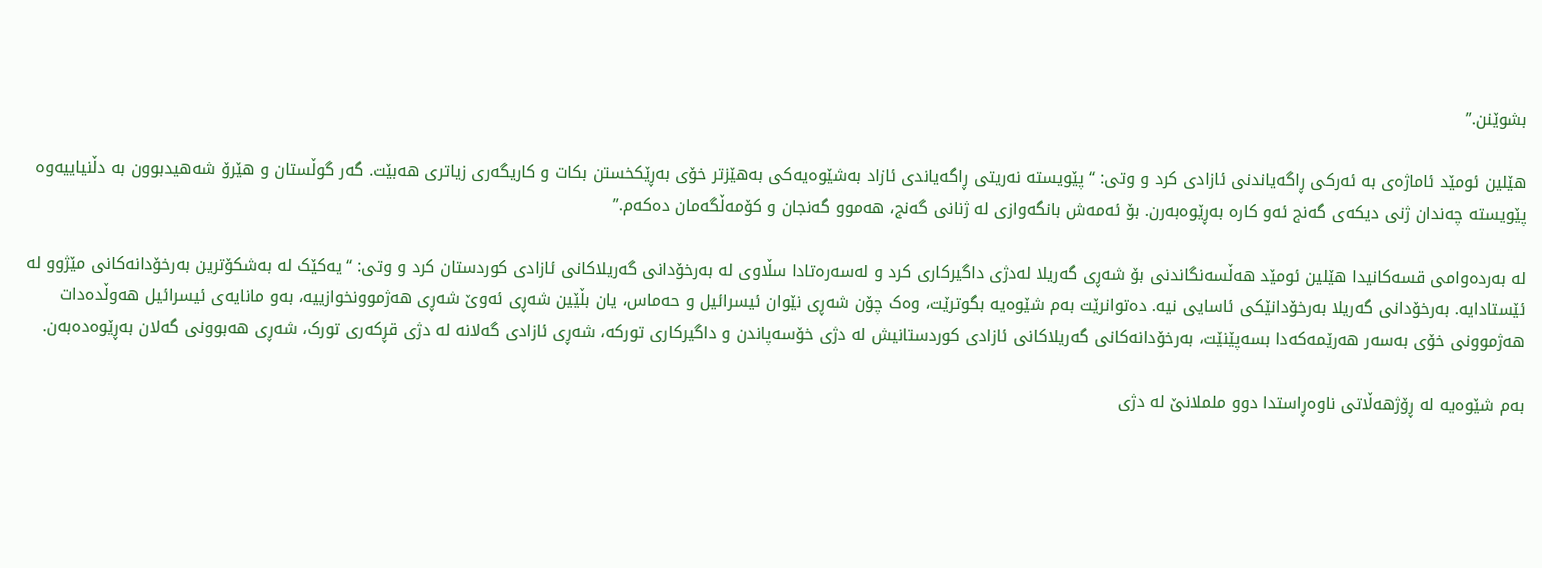بشوێنن.”

هێلین ئومێد ئاماژەی بە ئەرکی ڕاگەیاندنی ئازادی کرد و وتی: “پێویستە نەریتی ڕاگەیاندی ئازاد بەشێوەیەکی بەهێزتر خۆی بەڕێکخستن بکات و کاریگەری زیاتری هەبێت. گەر گوڵستان و هێرۆ شەهیدبوون بە دڵنیاییەوە پێویستە چەندان ژنی دیکەی گەنج ئەو کارە بەڕێوەبەرن. بۆ ئەمەش بانگەوازی لە ژنانی گەنج، هەموو گەنجان و کۆمەڵگەمان دەکەم.”

لە بەردەوامی قسەکانیدا هێلین ئومێد هەڵسەنگاندنی بۆ شەڕی گەریلا لەدژی داگیرکاری کرد و لەسەرەتادا سڵاوی لە بەرخۆدانی گەریلاکانی ئازادی کوردستان کرد و وتی: “یەكێک لە بەشکۆترین بەرخۆدانەکانی مێژوو لە ئێستادایە. بەرخۆدانی گەریلا بەرخۆدانێکی ئاسایی نیە. دەتوانرێت بەم شێوەیە بگوترێت، وەک چۆن شەڕی نێوان ئیسرائیل و حەماس، یان بڵێین شەڕی ئەوێ شەڕی هەژموونخوازییە، بەو مانایەی ئیسرائیل هەوڵدەدات هەژموونی خۆی بەسەر هەرێمەکەدا بسەپێنێت، بەرخۆدانەکانی گەریلاکانی ئازادی کوردستانیش لە دژی خۆسەپاندن و داگیرکاری تورکە، شەڕی ئازادی گەلانە لە دژی قڕکەری تورک، شەڕی هەبوونی گەلان بەڕێوەدەبەن.

بەم شێوەیە لە ڕۆژهەڵاتی ناوەڕاستدا دوو ململانێ لە دژی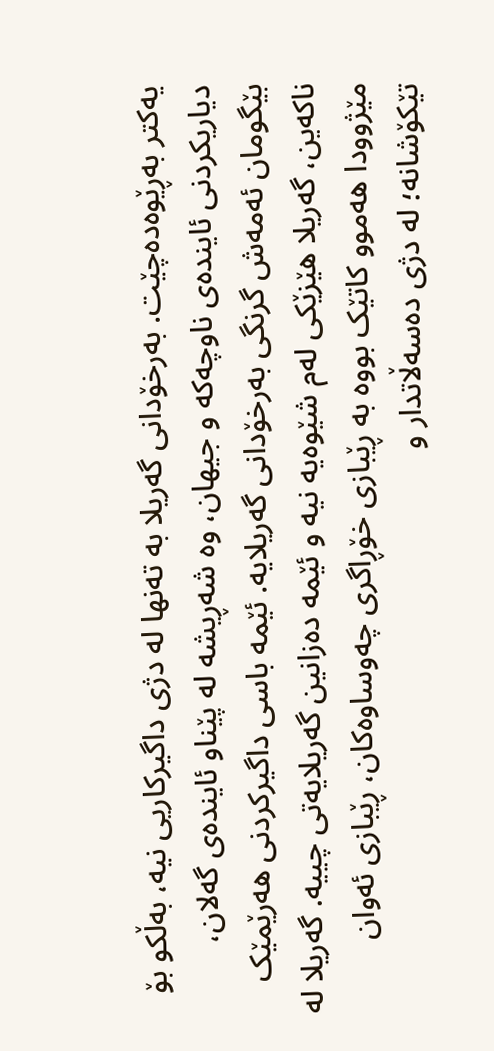یەکتر بەڕێوەدەچێت. بەرخۆدانی گەریلا بە تەنها لە دژی داگیرکاریی نیە، بەڵکو بۆ دیاریکردنی ئایندەی ناوچەکە و جیهان، وە شەڕیشە لە پێناو ئایندەی گەلان، بێگومان ئەمەش گرنگی بەرخۆدانی گەریلایە. ئێمە باسی داگیرکردنی هەرێمێک ناکەین، گەریلا هێزێکی لەم شێوەیە نیە و ئێمە دەزانین گەریلایەتی چییە. گەریلا لە مێژوودا هەموو کاتێک بووە بە ڕێبازی خۆڕاگری چەوساوەکان، ڕێبازی ئەوان تێکۆشانە؛ لە دژی دەسەڵاتدار و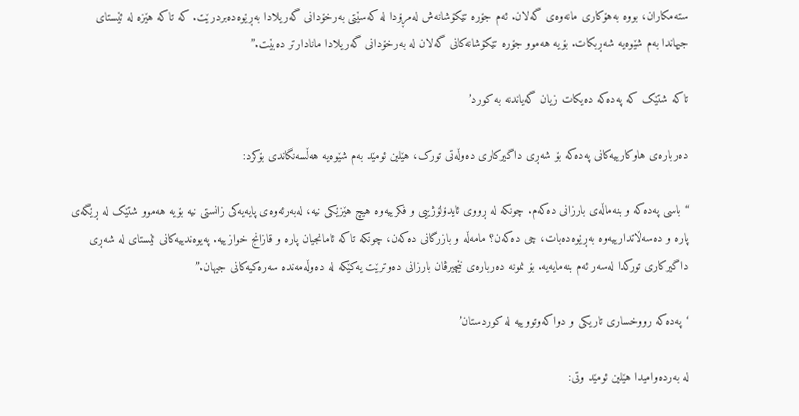ستەمکاران، بووە بەهۆکاری مانەوەی گەلان. ئەم جۆرە تێکۆشانەش لەمڕۆدا لە کەسێتی بەرخۆدانی گەریلادا بەڕێوەدەبردرێت. کە تاکە هێزە لە ئێستای جیهاندا بەم شێوەیە شەڕبکات. بۆیە هەموو جۆرە تێکۆشانەکانی گەلان لە بەرخۆدانی گەریلادا مانادارتر دەبێت.”

تاکە شتێک کە پەدەکە دەیکات زیان گەیاندنە بە کورد’

دەربارەی هاوکارییەکانی پەدەکە بۆ شەڕی داگیرکاری دەوڵەتی تورک، هێلین ئومێد بەم شێوەیە هەڵسەنگاندی بۆکرد:

“باسی پەدەکە و بنەماڵەی بارزانی دەکەم. چونکە لە ڕووی ئایدۆلۆژییی و فکرییەوە هیچ هێزێکی نیە، لەبەرئەوەی پایەیەکی زانستی نیە بۆیە هەموو شتێک لە ڕێگەی پارە و دەسەڵاتدارییەوە بەڕێوەدەبات، چی دەکەن؟ مامەڵە و بازرگانی دەکەن، چونکە تاکە ئامانجیان پارە و قازانج خوازییە. پەیوەندییەکانی ئێستای لە شەڕی داگیرکاری تورکدا لەسەر ئەم بنەمایەیە. بۆ نمونە دەربارەی نێچیرڤان بارزانی دەوترێت یەكێکە لە دەوڵەمەندە سەرەکیەکانی جیهان.”

‘پەدەکە رووخساری تاریکی و دواکەوتووییە لە کوردستان’

لە بەردەوامیدا هێلین ئومێد وتی: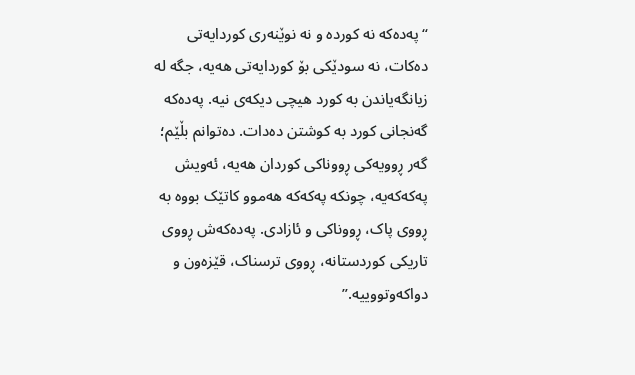“پەدەکە نە کوردە و نە نوێنەری کوردایەتی دەکات، نە سودێکی بۆ کوردایەتی هەیە، جگە لە زیانگەیاندن بە کورد هیچی دیکەی نیە. پەدەکە گەنجانی کورد بە کوشتن دەدات. دەتوانم بڵێم؛ گەر ڕوویەکی ڕووناکی کوردان هەیە، ئەویش پەکەکەیە، چونکە پەکەکە هەموو کاتێک بووە بە ڕووی پاک، ڕووناکی و ئازادی. پەدەکەش ڕووی تاریکی کوردستانە، ڕووی ترسناک، قێزەون و دواکەوتووییە.”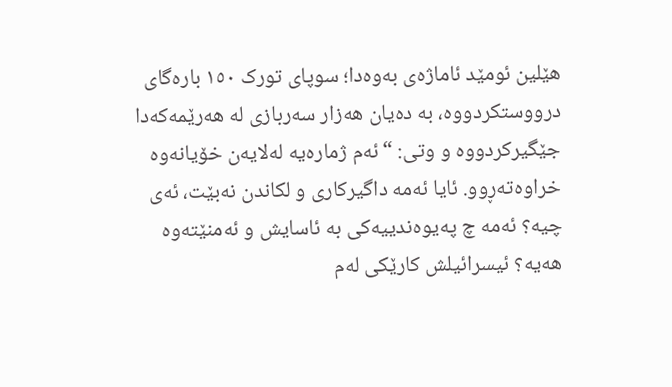هێلین ئومێد ئاماژەی بەوەدا؛ سوپای تورک ١٥٠ بارەگای درووستکردووە، بە دەیان هەزار سەربازی لە هەرێمەکەدا جێگیرکردووە و وتی: “ئەم ژمارەیە لەلایەن خۆیانەوە خراوەتەڕوو. ئایا ئەمە داگیرکاری و لکاندن نەبێت، ئەی چیە؟ ئەمە چ پەیوەندییەکی بە ئاسایش و ئەمنێتەوە هەیە؟ ئیسرائیلش کارێکی لەم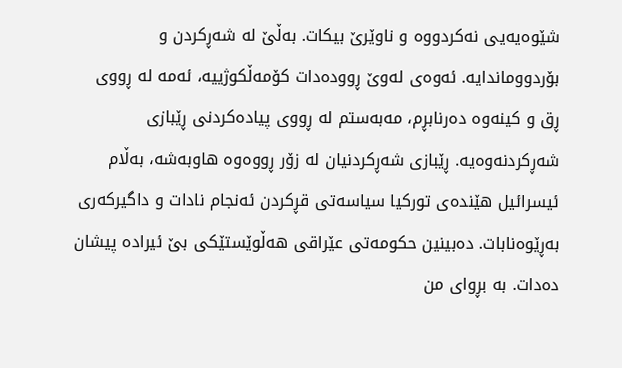شێوەیەیی نەکردووە و ناوێرێ بیکات. بەڵێ لە شەڕکردن و بۆردووماندایە. ئەوەی لەوێ ڕوودەدات کۆمەڵکوژییە، ئەمە لە ڕووی ڕق و کینەوە دەرنابڕم، مەبەستم لە ڕووی پیادەکردنی ڕێبازی شەڕکردنەوەیە. ڕێبازی شەڕکردنیان لە زۆر ڕووەوە هاوبەشە، بەڵام ئیسرائیل هێندەی تورکیا سیاسەتی قڕکردن ئەنجام نادات و داگیرکەری بەڕێوەنابات. دەبینین حکومەتی عێراقی هەڵوێستێکی بێ ئیرادە پیشان دەدات. بە بڕوای من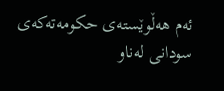ئەم هەڵوێستەی حکومەتەکەی سودانی لەناو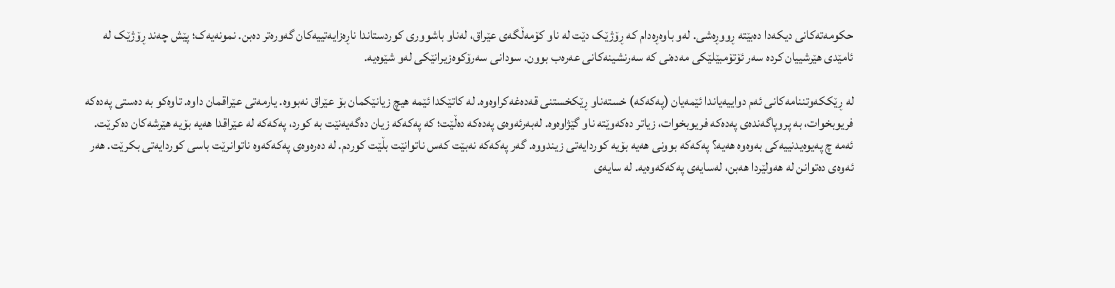حکومەتەکانی دیکەدا دەبێتە ڕووڕەشی. لەو باوەڕەدام کە ڕۆژێک دێت لە ناو کۆمەڵگەی عێراق، لەناو باشووری کوردستاندا ناڕەزایەتییەکان گەورەتر دەبن. نمونەیەک؛ پێش چەند ڕۆژێک لە ئامێدی هێرشییان کردە سەر ئۆتۆمبێلێکی مەدەنی کە سەرنشینەکانی عەرەب بوون. سودانی سەرۆکوەزیرانێکی لەو شێوەیە.

لە ڕێککەوتننامەکانی ئەم دواییەیاندا ئێمەیان (پەکەکە) خستەناو ڕێکخستنی قەدەغەکراوەوە. لە کاتێکدا ئێمە هیچ زیانێکمان بۆ عێراق نەبووە. یارمەتی عێراقمان داوە. تاوەکو بە دەستی پەدەکە فریوبخوات، بە پروپاگەندەی پەدەکە فریوبخوات، زیاتر دەکەوێتە ناو گێژاوەوە. لەبەرئەوەی پەدەکە دەڵێت؛ کە پەکەکە زیان دەگەیەنێت بە کورد، پەکەکە لە عێراقدا هەیە بۆیە هێرشەکان دەکرێت. ئەمە چ پەیوەیدنییەکی بەوەوە هەیە؟ پەکەکە بوونی هەیە بۆیە کوردایەتی زیندووە. گەر پەکەکە نەبێت کەس ناتوانێت بڵێت کوردم. لە دەرەوەی پەکەکەوە ناتوانرێت باسی کوردایەتی بکرێت. هەر ئەوەی دەتوانن لە هەولێردا هەبن، لەسایەی پەکەکەوەیە. لە سایەی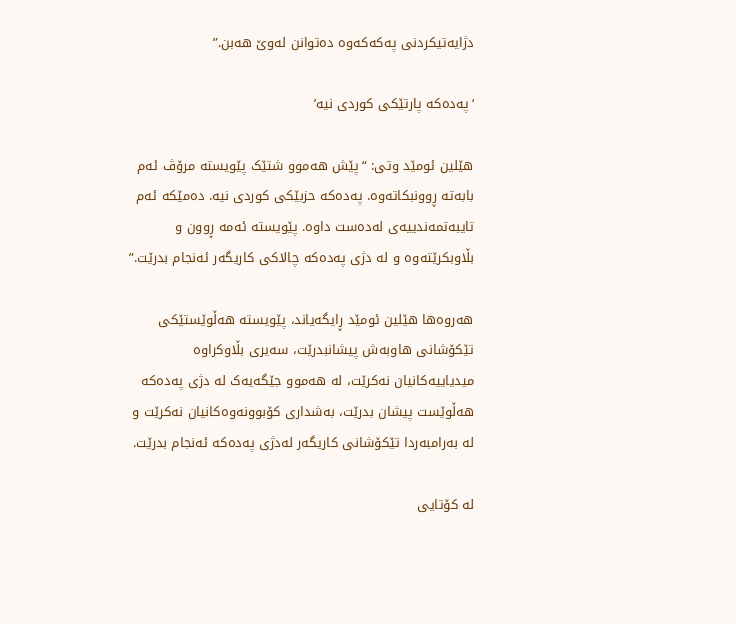دژایەتیکردنی پەکەکەوە دەتوانن لەوێ هەبن.”

‘پەدەکە پارتێکی کوردی نیە’

هێلین ئومێد وتی: “پێش هەموو شتێک پێویستە مرۆڤ ئەم بابەتە ڕوونبکاتەوە. پەدەکە حزبێکی کوردی نیە. دەمێکە ئەم تایبەتمەندییەی لەدەست داوە. پێویستە ئەمە ڕوون و بڵاوبکرێتەوە و لە دژی پەدەکە چالاکی کاریگەر ئەنجام بدرێت.”

هەروەها هێلین ئومێد ڕایگەیاند، پێویستە هەڵوێستێکی تێکۆشانی هاوبەش پیشانبدرێت، سەیری بڵاوکراوە میدیاییەکانیان نەکرێت، لە هەموو جێگەیەک لە دژی پەدەکە هەڵوێست پیشان بدرێت، بەشداری کۆبوونەوەکانیان نەکرێت و لە بەرامبەردا تێکۆشانی کاریگەر لەدژی پەدەکە ئەنجام بدرێت.

لە کۆتایی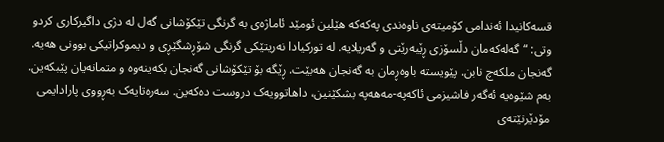قسەکانیدا ئەندامی کۆمیتەی ناوەندی پەکەکە هێلین ئومێد ئاماژەی بە گرنگی تێکۆشانی گەل لە دژی داگیرکاری کردو وتی: “گەلەکەمان دڵسۆزی ڕێبەرێتی و گەریلایە. لە تورکیادا نەریتێکی گرنگی شۆڕشگێڕی و دیموکراتیکی بوونی هەیە. گەنجان ملکەچ نابن. پێویستە باوەڕمان بە گەنجان هەبێت. ڕێگە بۆ تێکۆشانی گەنجان بکەینەوە و متمانەیان پێبکەین. بەم شێوەیە ئەگەر فاشیزمی ئاکەپە-مەهەپە بشکێنین، داهاتوویەک دروست دەکەین. سەرەتایەک بەڕووی پارادایمی مۆدێرنێتەی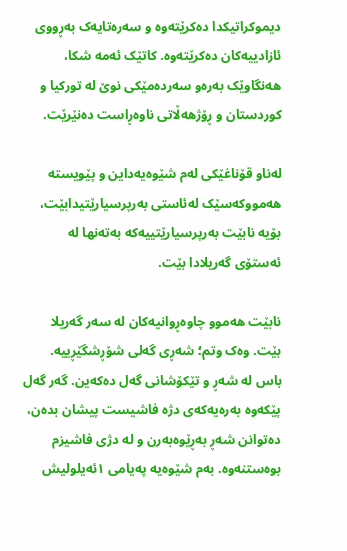دیموکراتیکدا دەکرێتەوە و سەرەتایەک بەڕووی ئازادییەکان دەکرێتەوە. کاتێک ئەمە شکا، هەنگاوێک بەرەو سەردەمێکی نوێ لە تورکیا و کوردستان و ڕۆژهەڵاتی ناوەڕاست دەنێرێت.

لەناو قۆناغێکی لەم شێوەیەداین و پێویستە هەمووکەسێک لەئاستی بەرپرسیارێتیدابێت، بۆیە نابێت بەرپرسیارێتییەکە بەتەنها لە ئەستۆی گەریلادا بێت.

نابێت هەموو چاوەڕوانیەکان لە سەر گەریلا بێت. وەک وتم؛ شەڕی گەلی شۆڕشگێڕییە. باس لە شەڕ و تێکۆشانی گەل دەکەین. گەر گەل پێکەوە بەرەیەکەی دژە فاشیست پیشان بدەن، دەتوانن شەڕ بەڕێوەبەرن و لە دژی فاشیزم بوەستنەوە. بەم شێوەیە پەیامی ١ئەیلولیش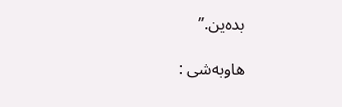بدەین.”

هاوبەشی :